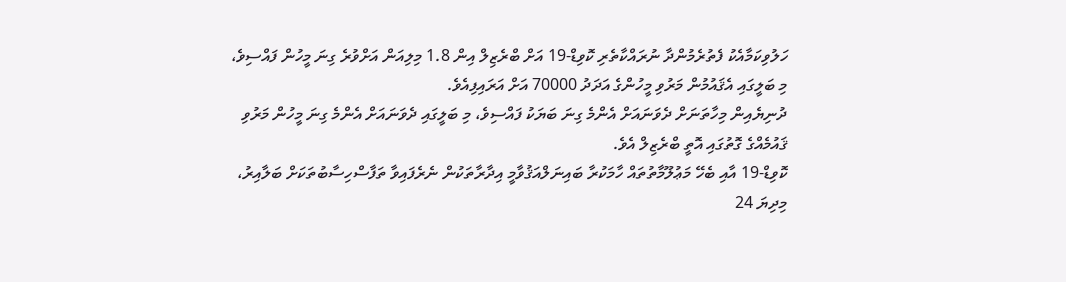ހަލުވިކަމާއެކު ފެތުރެމުންދާ ނުރައްކާތެރި ކޮވިޑް-19 އަށް ބްރެޒިލް އިން 1.8 މިލިއަން އަށްވުރެ ގިނަ މީހުން ފައްސިވެ، މި ބަލީގައި އެޤައުމުން މަރުވި މީހުންގެ އަދަދު 70000 އަށް އަރައިފިއެވެ.
ދުނިޔެއިން މިހާތަނަށް ދެވަނައަށް އެންމެ ގިނަ ބަޔަކު ފައްސިވެ، މި ބަލީގައި ދެވަނައަށް އެންމެ ގިނަ މީހުން މަރުވި ޤައުމެއްގެ ގޮތުގައި އޮތީ ބްރެޒިލް އެވެ.
ކޮވިޑް-19 އާއި ބެހޭ މަޢުލޫމާތުތައް ހާމަކުރާ ބައިނަލްއަޤުވާމީ އިދާރާތަކުން ނެރެފައިވާ ތަފާސްހިސާބުތަކަށް ބަލާއިރު، މިދިޔަ 24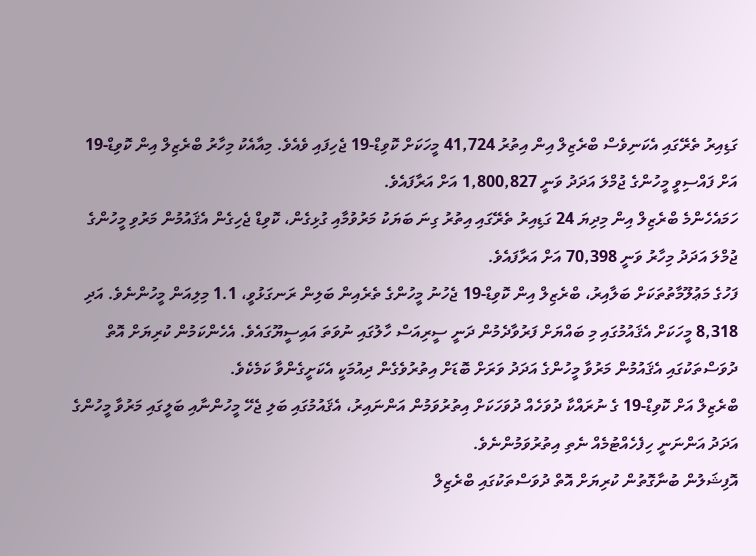ގަޑިއިރު ތެރޭގައި އެކަނިވެސް ބްރެޒިލް އިން އިތުރު 41,724 މީހަކަށް ކޮވިޑް-19 ޖެހިފައި ވެއެވެ. މިއާއެކު މިހާރު ބްރެޒިލް އިން ކޮވިޑް-19 އަށް ފައްސިވީ މީހުންގެ ޖުމްލަ އަދަދު ވަނީ 1,800,827 އަށް އަރާފައެވެ.
ހަމައެހެންމެ ބްރެޒިލް އިން މިދިޔަ 24 ގަޑިއިރު ތެރޭގައި އިތުރު ގިނަ ބަޔަކު މަރުވުމާއި ގުޅިގެން، ކޮވިޑް ޖެހިގެން އެޤައުމުން މަރުވި މީހުންގެ ޖުމްލަ އަދަދު މިހާރު ވަނީ 70,398 އަށް އަރާފައެވެ.
ފަހުގެ މަޢުލޫމާތުތަކަށް ބަލާއިރު، ބްރެޒިލް އިން ކޮވިޑް-19 ޖެހުނު މީހުންގެ ތެރެއިން ބަލިން ރަނގަޅުވީ، 1.1 މިލިއަން މީހުންނެވެ. އަދި 8,318 މީހަކަށް އެޤައުމުގައި މި ބައްޔަށް ފަރުވާދެމުން ދަނީ ސީރިއަސް ހާލުގައި ނުވަތަ އައިސީޔޫގައެވެ. އެހެންކަމުން ކުރިޔަށް އޮތް ދުވަސްތަކުގައި އެޤައުމުން މަރުވާ މީހުންގެ އަދަދު ވަރަށް ބޮޑަށް އިތުރުވެގެން ދިއުމަކީ އެކަށީގެންވާ ކަމެކެވެ.
ބްރެޒިލް އަށް ކޮވިޑް-19 ގެ ނުރައްކާ ދުވަހެއް ދުވަހަކަށް އިތުރުވަމުން އަންނައިރު، އެޤައުމުގައި ބަލި ޖެހޭ މީހުންނާއި ބަލީގައި މަރުވާ މީހުންގެ އަދަދު އަންނަނީ ހިފެހެއްޓުމެއް ނެތި އިތުރުވަމުންނެވެ.
އޮފިޝަލުން ބުނާގޮތުން ކުރިޔަށް އޮތް ދުވަސްތަކުގައި ބްރެޒިލް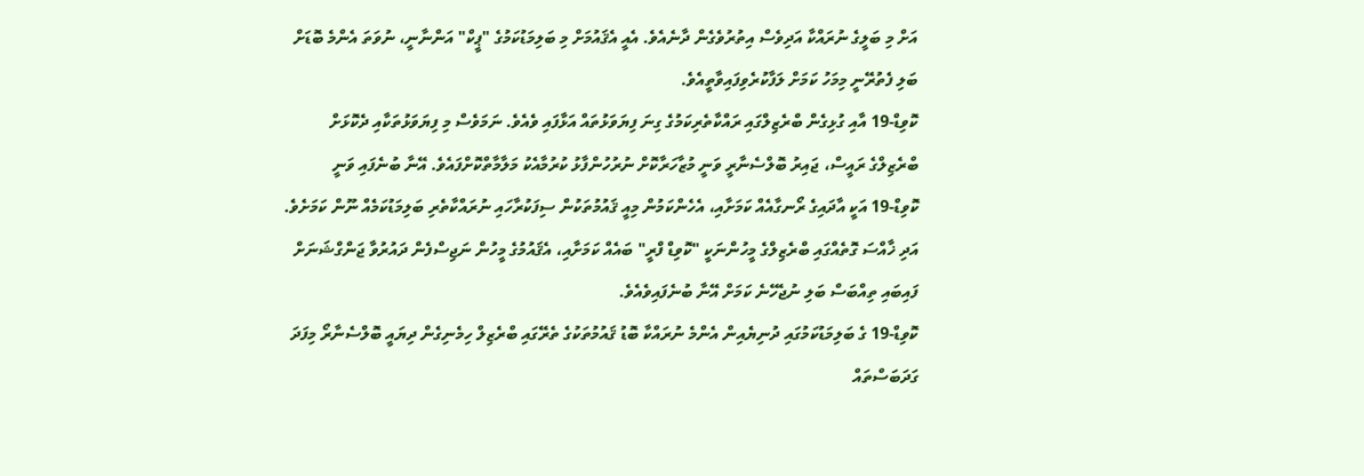އަށް މި ބަލީގެ ނުރައްކާ އަދިވެސް އިތުރުވެގެން ދާނެއެވެ. އެއީ އެޤައުމަށް މި ބަލިމަޑުކަމުގެ "ޕީކް" އަންނާނީ، ނުވަތަ އެންމެ ބޮޑަށް ބަލި ފެތުރޭނީ މިމަހު ކަމަށް ލަފާކުރެވިފައިވާތީއެވެ.
ކޮވިޑް-19 އާއި ގުޅިގެން ބްރެޒިލްގައި ރައްކާތެރިކަމުގެ ގިނަ ފިޔަވަޅުތައް އަޅާފައި ވެއެވެ. ނަމަވެސް މި ފިޔަވަޅުތަކާއި ދެކޮޅަށް ބްރެޒިލްގެ ރައީސް، ޖައިރު ބޮލްސެނާރީ ވަނީ މުޒާހަރާކޮށް ނުރުހުންފާޅު ކުރުމާއެކު މަލާމާތްކޮށްފައެވެ. އޭނާ ބުނެފައި ވަނީ ކޮވިޑް-19 އަކީ އާދައިގެ ރޯނގާއެއް ކަމަށާއި، އެހެންކަމުން މިއީ ޤައުމުތަކުން ސިފަކުރާހައި ނުރައްކާތެރި ބަލިމަޑުކަމެއް ނޫން ކަމަށެވެ. އަދި ޚާއްސަ ގޮތެއްގައި ބްރެޒިލްގެ މީހުންނަކީ "ކޮވިޑް ފްރީ" ބައެއް ކަމަށާއި، އެޤައުމުގެ މީހުން ނަޖިސްފެން ދައުރުވާ ޖަންގްޝަނަށް ފައިބައި ތިއްބަސް ބަލި ނުޖެހޭނެ ކަމަށް އޭނާ ބުނެފައިވެއެވެ.
ކޮވިޑް-19 ގެ ބަލިމަޑުކަމުގައި ދުނިޔެއިން އެންމެ ނުރައްކާ ބޮޑު ޤައުމުތަކުގެ ތެރޭގައި ބްރެޒިލް ހިމެނިގެން ދިޔައީ ބޮލްސެނާރޯ މިފަދަ ގަދަބަސްތައް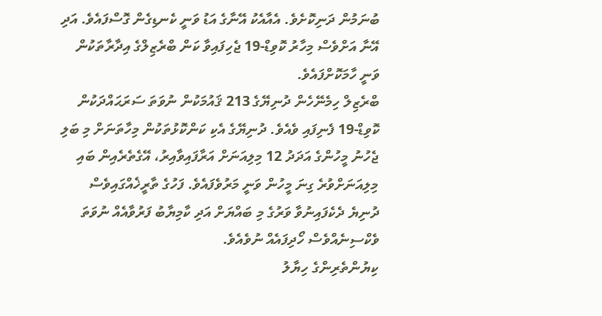ބުނަމުން ދަނިކޮށެވެ. އެއާއެކު އޭނާގެ އަޑު ވަނީ ކެނޑިގެން ގޮސްފައެވެ. އަދި އޭނާ އަށްވެސް މިހާރު ކޮވިޑް-19 ޖެހިފައިވާ ކަން ބްރެޒިލްގެ އިދާރާތަކުން ވަނީ ހާމަކޮށްފައެވެ.
ބްރެޒިލް ހިމެނޭހެން ދުނިޔޭގެ 213 ޤައުމަކުން ނުވަތަ ސަރަޙައްދަކުން ކޮވިޑް-19 ފެނިފައި ވެއެވެ. ދުނިޔޭގެ އެކި ކަންކޮޅުތަކުން މިހާތަނަށް މި ބަލި ޖެހުނު މީހުންގެ އަދަދު 12 މިލިއަނަށް އަރާފައިވާއިރު، އޭގެތެރެއިން ބައި މިލިއަނަށްވުރެ ގިނަ މީހުން ވަނީ މަރުވެފައެވެ. ފަހުގެ ތާރީޚެއްގައިވެސް ދުނިޔެ ދެކެފައިނުވާ ވަރުގެ މި ބައްޔަށް އަދި ކާމިޔާބު ފަރުވާއެއް ނުވަތަ ވެކްސިނެއްވެސް ހޯދިފައެއް ނުވެއެވެ.
ކިޔުންތެރިންގެ ހިޔާލު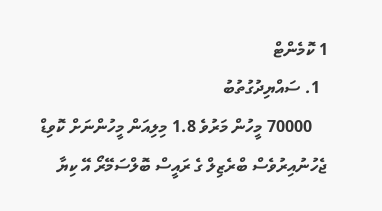1 ކޮމެންޓް
  1. ސައްޔިދުގުތުބު
    70000 މީހުން މަރުވެ 1.8 މިލިއަން މީހުންނަށް ކޮވިޑް ޖެހުނުއިރުވެސް ބްރެޒިލް ގެ ރައީސް ބޮލްސަމޭރޯ އޭ ކިޔާ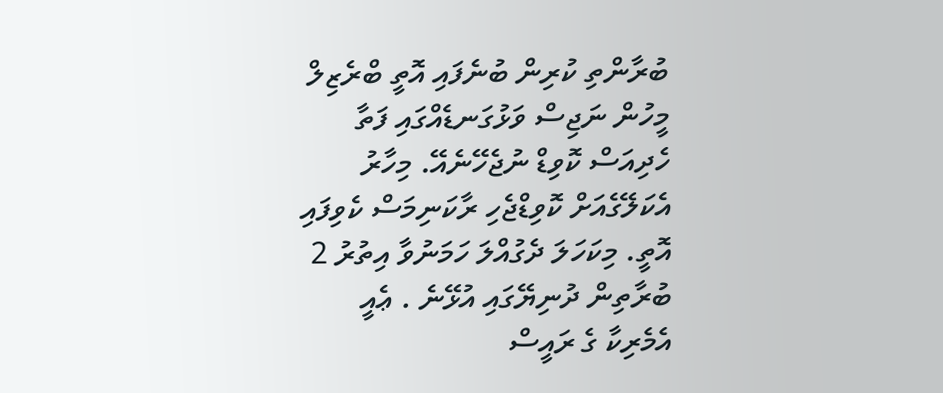ބުރާންތި ކުރިން ބުނެފައި އޮތީ ބްރެޒިލް މީހުން ނަޖިސް ވަޅުގަނޑެއްގައި ފަތާ ހެދިއަސް ކޮވިޑް ނުޖެހޭނެއޭ. މިހާރު އެކަލޭގެއަށް ކޮވިޑްޖެހި ރާކަނިމަސް ކެވިފައި އޮތީ. މިކަހަލަ ދެގުއްލަ ހަމަނުވާ އިތުރު 2 ބުރާތިން ދުނިޔޭގައި އުޅޭނެ . ޢެއީ އެމެރިކާ ގެ ރައީސް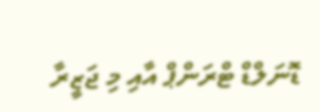ޑޮނަލްޑް ޓްރަންޕް އާއި މި ޖަޒީރާ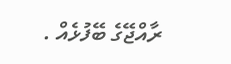ރާއްޖޭގެ ބޭފުޅެއް .